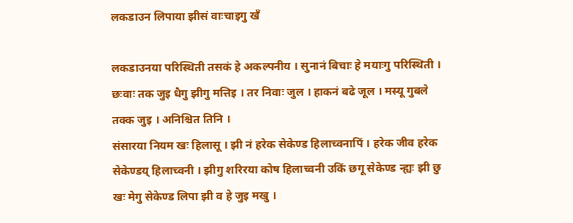लकडाउन लिपाया झीसं वाःचाइगु खँ

लकडाउनया परिस्थिती तसकं हे अकल्पनीय । सुनानं बिचाः हे मयाःगु परिस्थिती । छःवाः तक जुइ धैगु झीगु मत्तिइ । तर निवाः जुल । हाकनं बढे जूल । मस्यू गुबले तक्क जुइ । अनिश्चित तिनि ।
संसारया नियम खः हिलासू । झी नं हरेक सेकेण्ड हिलाच्वनापिं । हरेक जीव हरेक सेकेण्डय् हिलाच्वनी । झीगु शरिरया कोष हिलाच्वनी उकिं छगू सेकेण्ड न्ह्यः झी छु खः मेगु सेकेण्ड लिपा झी व हे जुइ मखु ।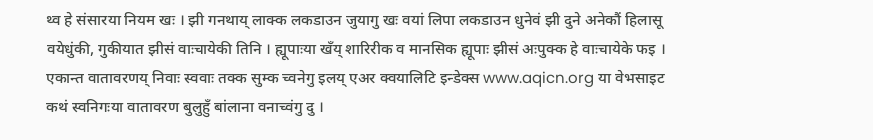थ्व हे संसारया नियम खः । झी गनथाय् लाक्क लकडाउन जुयागु खः वयां लिपा लकडाउन धुनेवं झी दुने अनेकौं हिलासू वयेधुंकी, गुकीयात झीसं वाःचायेकी तिनि । ह्यूपाःया खँय् शारिरीक व मानसिक ह्यूपाः झीसं अःपुक्क हे वाःचायेके फइ ।
एकान्त वातावरणय् निवाः स्ववाः तक्क सुम्क च्वनेगु इलय् एअर क्वयालिटि इन्डेक्स www.aqicn.org या वेभसाइट कथं स्वनिगःया वातावरण बुलुहुँ बांलाना वनाच्वंगु दु ।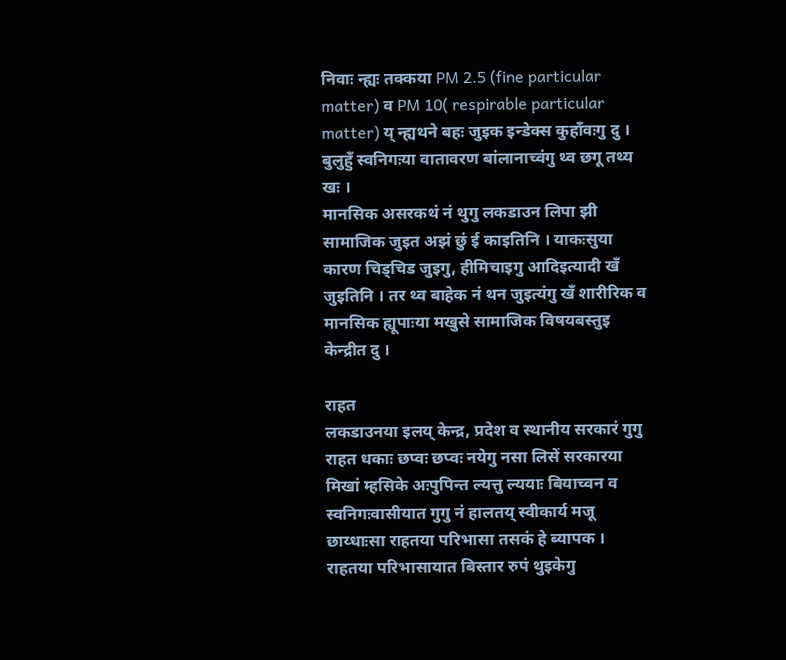निवाः न्ह्यः तक्कया PM 2.5 (fine particular matter) व PM 10( respirable particular matter) य् न्ह्यथने बहः जुइक इन्डेक्स कुहाँवःगु दु । बुलुहुँ स्वनिगःया वातावरण बांलानाच्वंगु थ्व छगू तथ्य खः ।
मानसिक असरकथं नं थुगु लकडाउन लिपा झी सामाजिक जुइत अझं छुं ई काइतिनि । याकःसुया कारण चिड्चिड जुइगु, हीमिचाइगु आदिइत्यादी खँ जुइतिनि । तर थ्व बाहेक नं थन जुइत्यंगु खँ शारीरिक व मानसिक ह्यूपाःया मखुसे सामाजिक विषयबस्तुइ केन्द्रीत दु ।

राहत
लकडाउनया इलय् केन्द्र, प्रदेश व स्थानीय सरकारं गुगु राहत धकाः छप्वः छप्वः नयेगु नसा लिसें सरकारया मिखां म्हसिके अःपुपिन्त ल्यत्तु ल्ययाः बियाच्वन व स्वनिगःवासीयात गुगु नं हालतय् स्वीकार्य मजू छाय्धाःसा राहतया परिभासा तसकं हे ब्यापक । राहतया परिभासायात बिस्तार रुपं थुइकेगु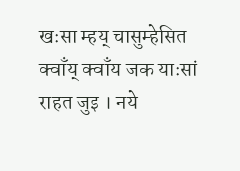खःसा म्हय् चासुम्हेसित क्वाँय् क्वाँय जक याःसां राहत जुइ । नये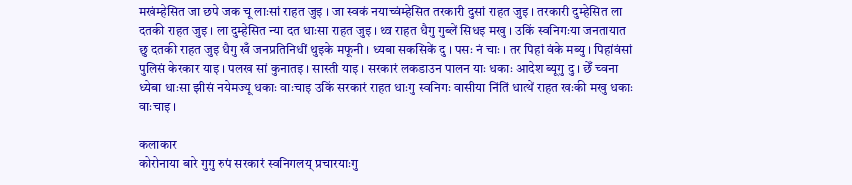मखंम्हेसित जा छपे जक चू लाःसां राहत जुइ । जा स्वकं नयाच्वंम्हेसित तरकारी दुसां राहत जुइ । तरकारी दुम्हेसित ला दतकी राहत जुइ । ला दुम्हेसित न्या दत धाःसा राहत जुइ । थ्व राहत धैगु गुब्लें सिधइ मखु । उकिं स्वनिगःया जनतायात छु दतकी राहत जुइ धैगु खँ जनप्रतिनिधीं थुइके मफूनी । ध्यबा सकसिकें दु । पसः नं चाः । तर पिहां वंके मब्यु । पिहांवंसां पुलिसं केरकार याइ । पलख सां कुनातइ । सास्ती याइ । सरकारं लकडाउन पालन याः धकाः आदेश ब्यूगु दु । छेँ च्वना ध्येबा धाःसा झीसं नयेमज्यू धकाः वाःचाइ उकिं सरकारं राहत धाःगु स्वनिगः वासीया निंतिं धात्थें राहत खःकी मखु धकाः वाःचाइ ।

कलाकार
कोरोनाया बारे गुगु रुपं सरकारं स्वनिगलय् प्रचारयाःगु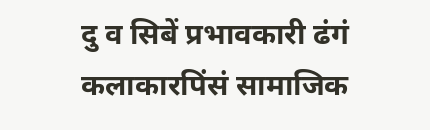दु व सिबें प्रभावकारी ढंगं कलाकारपिंसं सामाजिक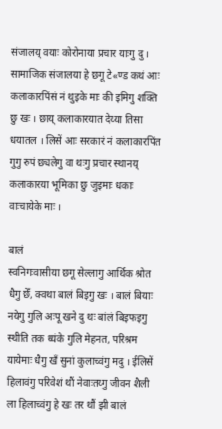संजालय् वयाः कोरोनाया प्रचार याःगु दु । सामाजिक संजालया हे छगू टे«ण्ड कथं आः कलाकारपिंसं नं थुइके माः की इमिगु शक्ति छु खः । छाय् कलाकारयात देय्या तिसा धयातल । लिसें आः सरकारं नं कलाकारपिंत गुगु रुपं छ्यलेगु वा थःगु प्रचार स्थानय् कलाकारया भूमिका छु जुइमाः धकाः वाःचायेके माः ।

बालं
स्वनिगःवासीया छगू सेल्लागु आर्थिक श्रोत धैगु छेँ, क्वथा बालं बिइगु खः । बालं बियाः नयेगु गुलि अःपू खने दु थः बांलं बिइफइगु स्थीति तक थ्यंके गुलि मेहनत, परिश्रम यायेमाः धैगु खँ सुनां कुलाच्वंगु मदु । ईलिसें हिलावंगु परिवेशं थौं नेवाःतय्गु जीवन शैली ला हिलाच्वंगु हे खः तर थौं झी बालं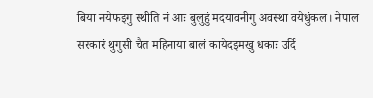बिया नयेफइगु स्थीति नं आः बुलुहुं मदयावनीगु अवस्था वयेधुंकल। नेपाल सरकारं थुगुसी चैत महिनाया बालं कायेदइमखु धकाः उर्दि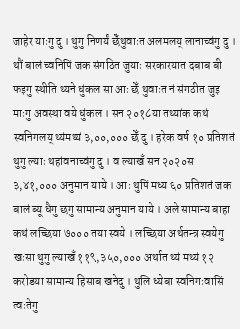जाहेर याःगु दु । थुगु निणर्यं छेँथुवाःत अलमलय् लानाच्वंगु दु । थौं बालं च्वनिपिं जक संगठित जुयाः सरकारयात दबाब बी फइगु स्थीति थ्यने धुंकल सा आः छेँ थुवाःत नं संगठीत जुइ माःगु अवस्था वये धुंकल । सन २०१८या तथ्यांक कथं स्वनिगलय् थ्यंमथ्यं ३,००,००० छेँ दु । हरेक वर्ष १० प्रतिशतं थुगु ल्याः थहांवनाच्वंगु दु । व ल्याखँ सन २०२०स ३,४१,००० अनुमान याये । आः थुपिं मध्य ६० प्रतिशतं जक बालं ब्यू धैगु छगु सामान्य अनुमान याये । अले सामान्य बाहा कथं लच्छिया ७००० तया स्वये । लच्छिया अर्थतन्त्र स्वयेगु खःसा थुगु ल्याखँ ११९,३५०,००० अर्थात थ्यं मथ्यं १२ करोडया सामान्य हिसाब खनेदु । थुलि ध्येबा स्वनिगःवासिं त्वःतेगु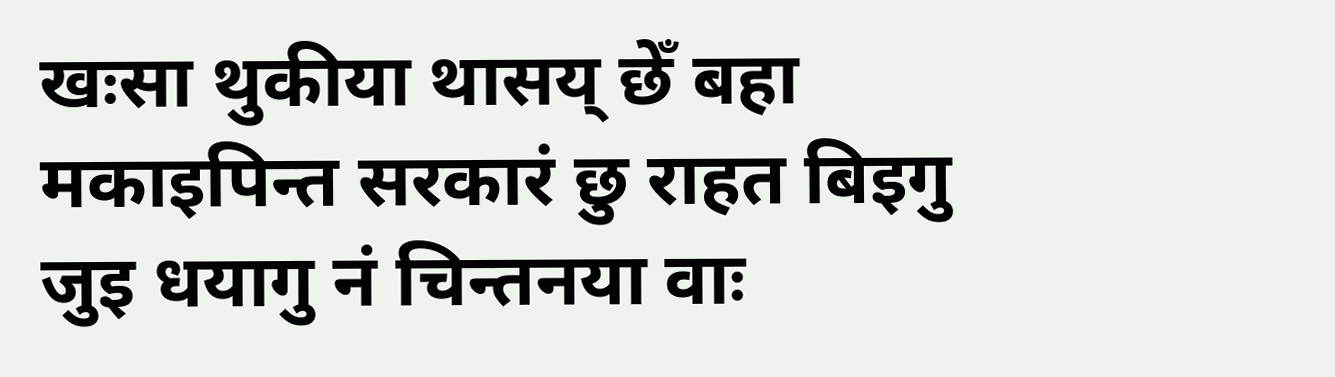खःसा थुकीया थासय् छेँ बहा मकाइपिन्त सरकारं छु राहत बिइगु जुइ धयागु नं चिन्तनया वाः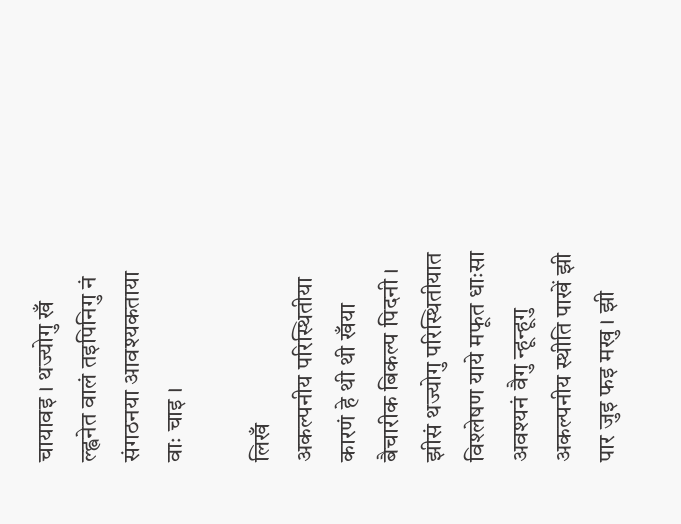चायावइ । थज्योगु खँ ल्ह्वनेत वालं तइपिनिगु नं संगठनया आवश्यकताया वाः चाइ ।

लिखँ
अकल्पनीय परिस्थितीया कारणं हे थी थी खँया बैचारीक बिकल्प पिदनी । झीसं थज्योगु परिस्थितीयात विश्लेषण याये मफूत धाःसा अवश्यनं वैगु न्हून्हूगु अकल्पनीय स्थीति पाखें झी पार जुइ फइ मखु । झी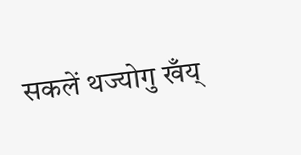सकलें थज्योगु खँय्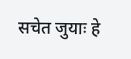सचेत जुयाः हे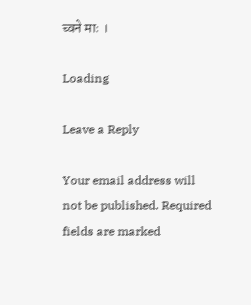च्वने माः ।

Loading

Leave a Reply

Your email address will not be published. Required fields are marked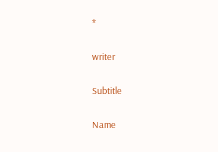*

writer

Subtitle

Name